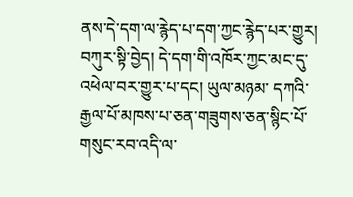ནས་དེ་དག་ལ་རྙེད་པ་དག་ཀྱང་རྙེད་པར་གྱུར། བཀུར་སྟི་བྱེད། དེ་དག་གི་འཁོར་ཀྱང་མང་དུ་འཕེལ་བར་གྱུར་པ་དང། ཡུལ་མཉམ་ དཀའི་རྒྱལ་པོ་མཁས་པ་ཅན་གཟུགས་ཅན་སྙིང་པོ་གསུང་རབ་འདི་ལ་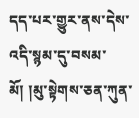དད་པར་གྱུར་ནས་དེས་འདི་སྙམ་དུ་བསམ་མོ། །མུ་སྟེགས་ཅན་ཀུན་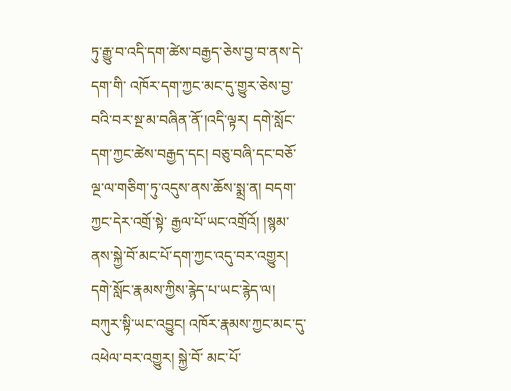ཏུ་རྒྱུ་བ་འདི་དག་ཚེས་བརྒྱད་ཅེས་བྱ་བ་ནས་དེ་དག་གི་ འཁོར་དག་ཀྱང་མང་དུ་གྱུར་ཅེས་བྱ་བའི་བར་སྔ་མ་བཞིན་ནོ་།འདི་ལྟར། དགེ་སློང་དག་ཀྱང་ཚེས་བརྒྱད་དང། བཅུ་བཞི་དང་བཅོ་ལྔ་ལ་གཅིག་ཏུ་འདུས་ནས་ཆོས་སྨྲ་ན། བདག་ཀྱང་དེར་འགྲོ་སྟེ་ རྒྱལ་པོ་ཡང་འགྲོའོ། །སྙམ་ནས་སྐྱེ་བོ་མང་པོ་དག་ཀྱང་འདུ་བར་འགྱུར། དགེ་སློང་རྣམས་ཀྱིས་རྙེད་པ་ཡང་རྙེད་ལ། བཀུར་སྟི་ཡང་འབྱུང། འཁོར་རྣམས་ཀྱང་མང་དུ་འཕེལ་བར་འགྱུར། སྐྱེ་བོ་ མང་པོ་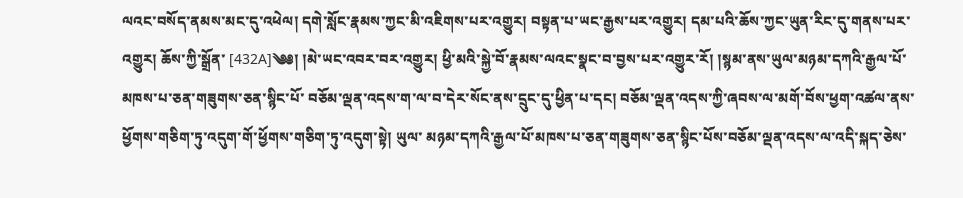ལའང་བསོད་ནམས་མང་དུ་འཕེལ། དགེ་སློང་རྣམས་ཀྱང་མི་འཇིགས་པར་འགྱུར། བསྟན་པ་ཡང་རྒྱས་པར་འགྱུར། དམ་པའི་ཆོས་ཀྱང་ཡུན་རིང་དུ་གནས་པར་འགྱུར། ཆོས་ཀྱི་སྒྲོན་ [432A]༄༅། །མེ་ཡང་འབར་བར་འགྱུར། ཕྱི་མའི་སྐྱེ་བོ་རྣམས་ལའང་སྣང་བ་བྱས་པར་འགྱུར་རོ། །སྙམ་ནས་ཡུལ་མཉམ་དཀའི་རྒྱལ་པོ་མཁས་པ་ཅན་གཟུགས་ཅན་སྙིང་པོ་ བཅོམ་ལྡན་འདས་ག་ལ་བ་དེར་སོང་ནས་དྲུང་དུ་ཕྱིན་པ་དང། བཅོམ་ལྡན་འདས་ཀྱི་ཞབས་ལ་མགོ་བོས་ཕྱག་འཚལ་ནས་ཕྱོགས་གཅིག་ཏུ་འདུག་གོ་ཕྱོགས་གཅིག་ཏུ་འདུག་སྟེ། ཡུལ་ མཉམ་དཀའི་རྒྱལ་པོ་མཁས་པ་ཅན་གཟུགས་ཅན་སྙིང་པོས་བཅོམ་ལྡན་འདས་ལ་འདི་སྐད་ཅེས་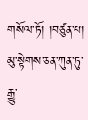གསོལ་ཏོ། །བཙུན་པ། མུ་སྟེགས་ཅན་ཀུན་ཏུ་རྒྱུ་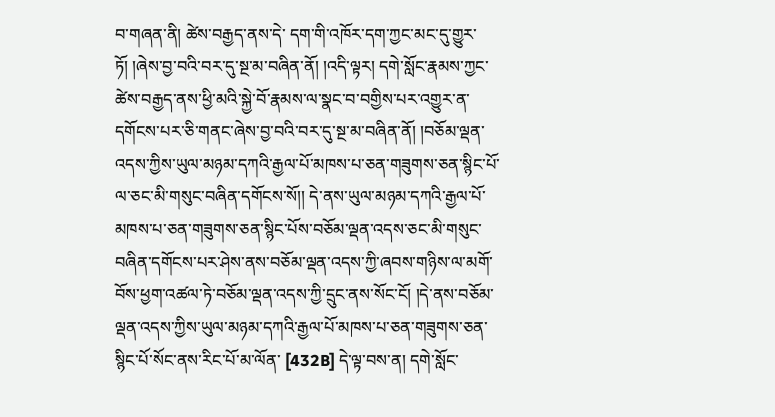བ་གཞན་ནི། ཚེས་བརྒྱད་ནས་དེ་ དག་གི་འཁོར་དག་ཀྱང་མང་དུ་གྱུར་ཏོ། །ཞེས་བྱ་བའི་བར་དུ་སྔ་མ་བཞིན་ནོ། །འདི་ལྟར། དགེ་སློང་རྣམས་ཀྱང་ཚེས་བརྒྱད་ནས་ཕྱི་མའི་སྐྱེ་བོ་རྣམས་ལ་སྣང་བ་བགྱིས་པར་འགྱུར་ན་ དགོངས་པར་ཅི་གནང་ཞེས་བྱ་བའི་བར་དུ་སྔ་མ་བཞིན་ནོ། །བཅོམ་ལྡན་འདས་ཀྱིས་ཡུལ་མཉམ་དཀའི་རྒྱལ་པོ་མཁས་པ་ཅན་གཟུགས་ཅན་སྙིང་པོ་ལ་ཅང་མི་གསུང་བཞིན་དགོངས་སོ།། དེ་ནས་ཡུལ་མཉམ་དཀའི་རྒྱལ་པོ་མཁས་པ་ཅན་གཟུགས་ཅན་སྙིང་པོས་བཅོམ་ལྡན་འདས་ཅང་མི་གསུང་བཞིན་དགོངས་པར་ཤེས་ནས་བཅོམ་ལྡན་འདས་ཀྱི་ཞབས་གཉིས་ལ་མགོ་ བོས་ཕྱག་འཚལ་ཏེ་བཅོམ་ལྡན་འདས་ཀྱི་དྲུང་ནས་སོང་ངོ། །དེ་ནས་བཅོམ་ལྡན་འདས་ཀྱིས་ཡུལ་མཉམ་དཀའི་རྒྱལ་པོ་མཁས་པ་ཅན་གཟུགས་ཅན་སྙིང་པོ་སོང་ནས་རིང་པོ་མ་ལོན་ [432B] དེ་ལྟ་བས་ན། དགེ་སློང་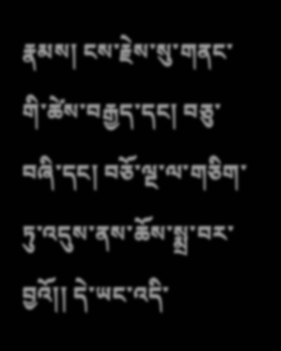རྣམས། ངས་རྗེས་སུ་གནང་གི་ཚེས་བརྒྱད་དང། བཅུ་བཞི་དང། བཅོ་ལྔ་ལ་གཅིག་ཏུ་འདུས་ནས་ཆོས་སྨྲ་བར་བྱའོ།། དེ་ཡང་འདི་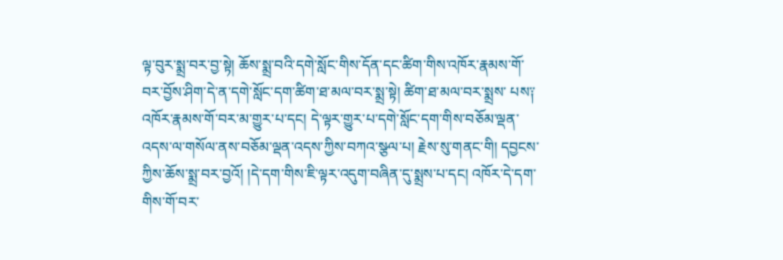ལྟ་བུར་སྨྲ་བར་བྱ་སྟེ། ཆོས་སྨྲ་བའི་དགེ་སློང་གིས་དོན་དང་ཚིག་གིས་འཁོར་རྣམས་གོ་བར་བྱོས་ཤིག་དེ་ན་དགེ་སློང་དག་ཚིག་ཐ་མལ་བར་སྨྲ་སྟེ། ཚིག་ཐ་མལ་བར་སྨྲས་ པས༑ འཁོར་རྣམས་གོ་བར་མ་གྱུར་པ་དང། དེ་ལྟར་གྱུར་པ་དགེ་སློང་དག་གིས་བཅོམ་ལྡན་འདས་ལ་གསོལ་ནས་བཅོམ་ལྡན་འདས་ཀྱིས་བཀའ་སྩལ་པ། རྗེས་སུ་གནང་གི། དབྱངས་ ཀྱིས་ཆོས་སྨྲ་བར་བྱའོ། །དེ་དག་གིས་ཇི་ལྟར་འདུག་བཞིན་དུ་སྨྲས་པ་དང། འཁོར་དེ་དག་གིས་གོ་བར་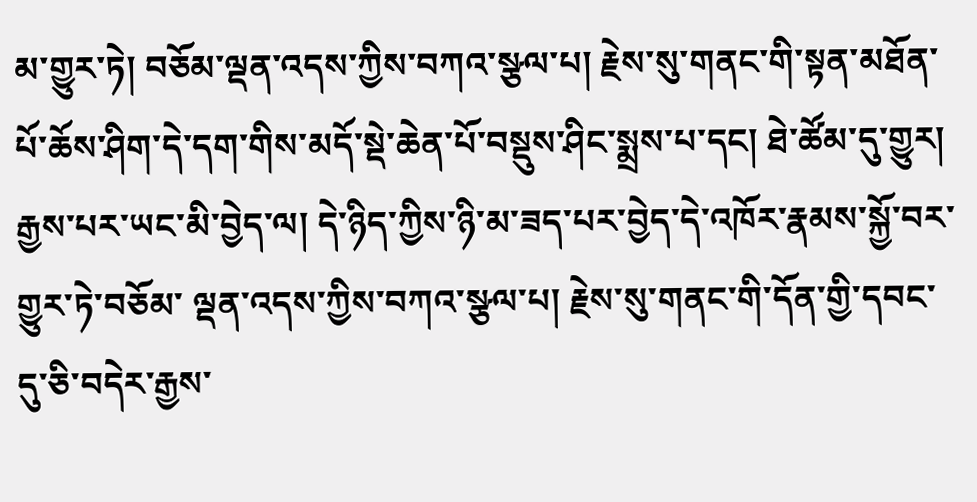མ་གྱུར་ཏེ། བཅོམ་ལྡན་འདས་ཀྱིས་བཀའ་སྩལ་པ། རྗེས་སུ་གནང་གི་སྟན་མཐོན་ པོ་ཆོས་ཤིག་དེ་དག་གིས་མདོ་སྡེ་ཆེན་པོ་བསྡུས་ཤིང་སྨྲས་པ་དང། ཐེ་ཚོམ་དུ་གྱུར། རྒྱས་པར་ཡང་མི་བྱེད་ལ། དེ་ཉིད་ཀྱིས་ཉི་མ་ཟད་པར་བྱེད་དེ་འཁོར་རྣམས་སྐྱོ་བར་གྱུར་ཏེ་བཅོམ་ ལྡན་འདས་ཀྱིས་བཀའ་སྩལ་པ། རྗེས་སུ་གནང་གི་དོན་གྱི་དབང་དུ་ཅི་བདེར་རྒྱས་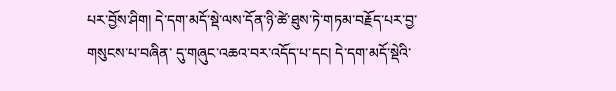པར་བྱོས་ཤིག། དེ་དག་མདོ་སྡེ་ལས་དོན་ཉི་ཚེ་ཐུས་ཏེ་གཏམ་བརྗོད་པར་བྱ་གསུངས་པ་བཞིན་ དུ་གཞུང་འཆའ་བར་འདོད་པ་དང། དེ་དག་མདོ་སྡེའི་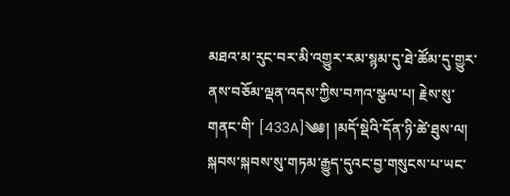མཐའ་མ་རུང་བར་མི་འགྱུར་རམ་སྙམ་དུ་ཐེ་ཚོམ་དུ་གྱུར་ནས་བཅོམ་ལྡན་འདས་ཀྱིས་བཀའ་སྩལ་པ། རྗེས་སུ་གནང་གི་ [433A]༄༅། །མདོ་སྡེའི་དོན་ཉི་ཚེ་ཐུས་ལ། སྐབས་སྐབས་སུ་གཏམ་རྒྱུད་དུའང་བྱ་གསུངས་པ་ཡང་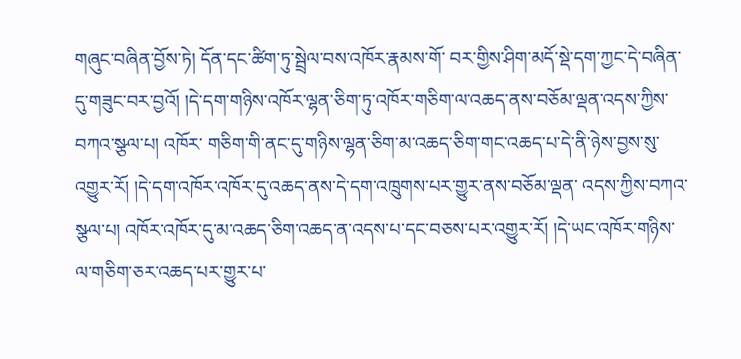གཞུང་བཞིན་བྱོས་ཏེ། དོན་དང་ཚིག་ཏུ་སྦྲེལ་བས་འཁོར་རྣམས་གོ་ བར་གྱིས་ཤིག་མདོ་སྡེ་དག་ཀྱང་དེ་བཞིན་དུ་གཟུང་བར་བྱའོ། །དེ་དག་གཉིས་འཁོར་ལྷན་ཅིག་ཏུ་འཁོར་གཅིག་ལ་འཆད་ནས་བཅོམ་ལྡན་འདས་ཀྱིས་བཀའ་སྩལ་པ། འཁོར་ གཅིག་གི་ནང་དུ་གཉིས་ལྷན་ཅིག་མ་འཆད་ཅིག་གང་འཆད་པ་དེ་ནི་ཉེས་བྱས་སུ་འགྱུར་རོ། །དེ་དག་འཁོར་འཁོར་དུ་འཆད་ནས་དེ་དག་འཁྲུགས་པར་གྱུར་ནས་བཅོམ་ལྡན་ འདས་ཀྱིས་བཀའ་སྩལ་པ། འཁོར་འཁོར་དུ་མ་འཆད་ཅིག་འཆད་ན་འདས་པ་དང་བཅས་པར་འགྱུར་རོ། །དེ་ཡང་འཁོར་གཉིས་ལ་གཅིག་ཅར་འཆད་པར་གྱུར་པ་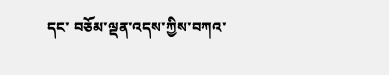དང་ བཅོམ་ལྡན་འདས་ཀྱིས་བཀའ་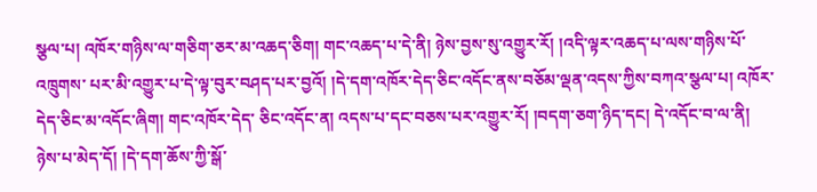སྩལ་པ། འཁོར་གཉིས་ལ་གཅིག་ཅར་མ་འཆད་ཅིག། གང་འཆད་པ་དེ་ནི། ཉེས་བྱས་སུ་འགྱུར་རོ། །འདི་ལྟར་འཆད་པ་ལས་གཉིས་པོ་འཁྲུགས་ པར་མི་འགྱུར་པ་དེ་ལྟ་བུར་བཤད་པར་བྱའོ། །དེ་དག་འཁོར་དེད་ཅིང་འདོང་ནས་བཅོམ་ལྡན་འདས་ཀྱིས་བཀའ་སྩལ་པ། འཁོར་དེད་ཅིང་མ་འདོང་ཞིག། གང་འཁོར་དེད་ ཅིང་འདོང་ན། འདས་པ་དང་བཅས་པར་འགྱུར་རོ། །བདག་ཅག་ཉིད་དང། དེ་འདོང་བ་ལ་ནི། ཉེས་པ་མེད་དོ། །དེ་དག་ཆོས་ཀྱི་སྒོ་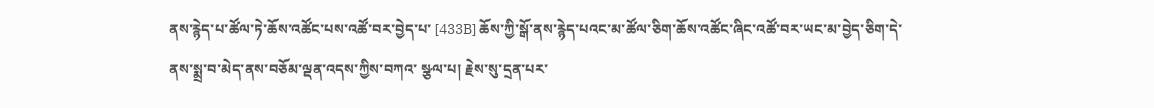ནས་རྙེད་པ་ཚོལ་ཏེ་ཆོས་འཚོང་པས་འཚོ་བར་བྱེད་པ་ [433B] ཆོས་ཀྱི་སྒོ་ནས་རྙེད་པའང་མ་ཚོལ་ཅིག་ཆོས་འཚོང་ཞིང་འཚོ་བར་ཡང་མ་བྱེད་ཅིག་དེ་ནས་སྨྲ་བ་མེད་ནས་བཅོམ་ལྡན་འདས་ཀྱིས་བཀའ་ སྩལ་པ། རྗེས་སུ་དྲན་པར་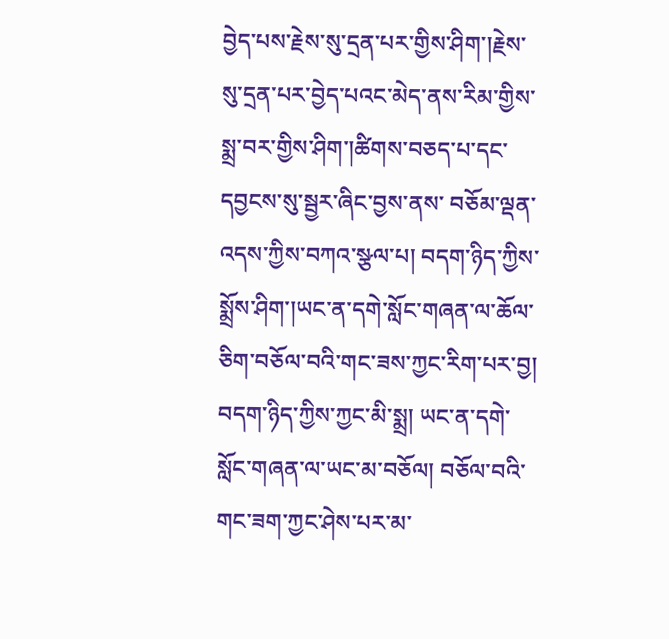བྱེད་པས་རྗེས་སུ་དྲན་པར་གྱིས་ཤིག་།རྗེས་སུ་དྲན་པར་བྱེད་པའང་མེད་ནས་རིམ་གྱིས་སྨྲ་བར་གྱིས་ཤིག་།ཚིགས་བཅད་པ་དང་དབྱངས་སུ་སྦྱར་ཞིང་བྱས་ནས་ བཅོམ་ལྡན་འདས་ཀྱིས་བཀའ་སྩལ་པ། བདག་ཉིད་ཀྱིས་སྨྲོས་ཤིག་།ཡང་ན་དགེ་སློང་གཞན་ལ་ཆོལ་ཅིག་བཅོལ་བའི་གང་ཟས་ཀྱང་རིག་པར་བྱ། བདག་ཉིད་ཀྱིས་ཀྱང་མི་སྨྲ། ཡང་ན་དགེ་ སློང་གཞན་ལ་ཡང་མ་བཅོལ། བཅོལ་བའི་གང་ཟག་ཀྱང་ཤེས་པར་མ་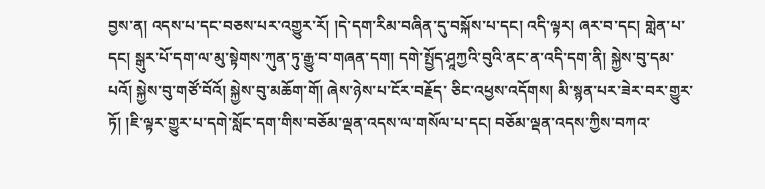བྱས་ན། འདས་པ་དང་བཅས་པར་འགྱུར་རོ། །དེ་དག་རིམ་བཞིན་དུ་བསྐོས་པ་དང། འདི་ལྟར། ཞར་བ་དང། གླེན་པ་ དང། སྒུར་པོ་དག་ལ་མུ་སྟེགས་ཀུན་ཏུ་རྒྱུ་བ་གཞན་དག། དགེ་སྤྱོད་ཤཱཀྱའི་བུའི་ནང་ན་འདི་དག་ནི། སྐྱེས་བུ་དམ་པའོ། སྐྱེས་བུ་གཙོ་བོའོ། སྐྱེས་བུ་མཆོག་གོ། ཞེས་ཉེས་པ་ངོར་བརྗོད་ ཅིང་འཕྱས་འདོགས། མི་སྙན་པར་ཟེར་བར་གྱུར་ཏོ། །ཇི་ལྟར་གྱུར་པ་དགེ་སློང་དག་གིས་བཅོམ་ལྡན་འདས་ལ་གསོལ་པ་དང། བཅོམ་ལྡན་འདས་ཀྱིས་བཀའ་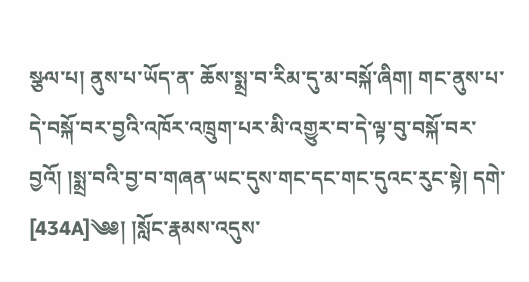སྩལ་པ། ནུས་པ་ཡོད་ན་ ཆོས་སྨྲ་བ་རིམ་དུ་མ་བསྐོ་ཞིག། གང་ནུས་པ་དེ་བསྐོ་བར་བྱའི་འཁོར་འཁྲུག་པར་མི་འགྱུར་བ་དེ་ལྟ་བུ་བསྐོ་བར་བྱའོ། །སྨྲ་བའི་བྱ་བ་གཞན་ཡང་དུས་གང་དང་གང་དུའང་རུང་སྟེ། དགེ་ [434A]༄༅། །སློང་རྣམས་འདུས་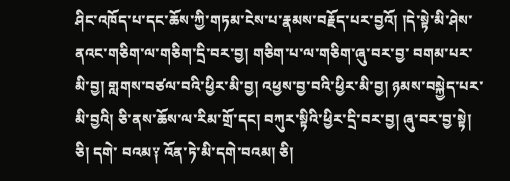ཤིང་འཁོད་པ་དང་ཆོས་ཀྱི་གཏམ་ངེས་པ་རྣམས་བརྗོད་པར་བྱའོ། །དེ་སྟེ་མི་ཤེས་ནའང་གཅིག་ལ་གཅིག་དྲི་བར་བྱ། གཅིག་པ་ལ་གཅིག་ཞུ་བར་བྱ་ བགམ་པར་མི་བྱ། གླགས་བཙལ་བའི་ཕྱིར་མི་བྱ། འཕྱས་བྱ་བའི་ཕྱིར་མི་བྱ། ཉམས་བསྐྱེད་པར་མི་བྱའི། ཅི་ནས་ཆོས་ལ་རིམ་གྲོ་དང། བཀུར་སྟིའི་ཕྱིར་དྲི་བར་བྱ། ཞུ་བར་བྱ་སྟེ། ཅི། དགེ་ བའམ༑ འོན་ཏེ་མི་དགེ་བའམ། ཅི།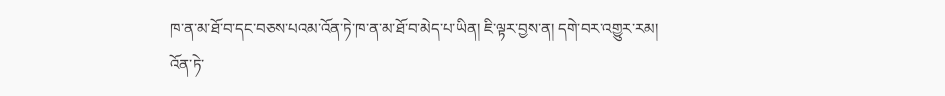ཁ་ན་མ་ཐོ་བ་དང་བཅས་པའམ་འོན་ཏེ་ཁ་ན་མ་ཐོ་བ་མེད་པ་ཡིན། ཇི་ལྟར་བྱས་ན། དགེ་བར་འགྱུར་རམ། འོན་ཏེ་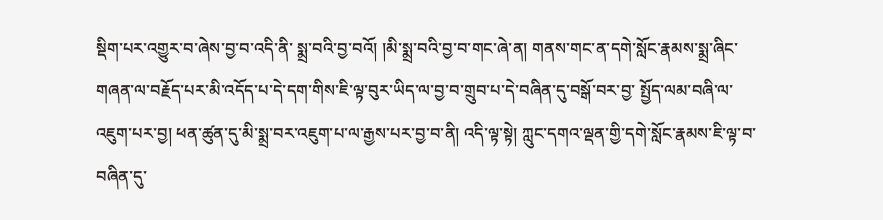སྡིག་པར་འགྱུར་བ་ཞེས་བྱ་བ་འདི་ནི་ སྨྲ་བའི་བྱ་བའོ། །མི་སྨྲ་བའི་བྱ་བ་གང་ཞེ་ན། གནས་གང་ན་དགེ་སློང་རྣམས་སྨྲ་ཞིང་གཞན་ལ་བརྗོད་པར་མི་འདོད་པ་དེ་དག་གིས་ཇི་ལྟ་བུར་ཡིད་ལ་བྱ་བ་གྲུབ་པ་དེ་བཞིན་དུ་བསྒོ་བར་བྱ་ སྤྱོད་ལམ་བཞི་ལ་འཇུག་པར་བྱ། ཕན་ཚུན་དུ་མི་སྨྲ་བར་འཇུག་པ་ལ་རྒྱས་པར་བྱ་བ་ནི། འདི་ལྟ་སྟེ། ཀླུང་དགའ་ལྡན་གྱི་དགེ་སློང་རྣམས་ཇི་ལྟ་བ་བཞིན་དུ་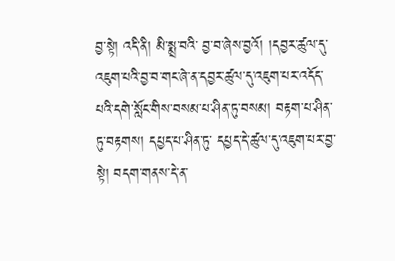བྱ་སྟེ། འདི་ནི། མི་སྨྲ་བའི་ བྱ་བ་ཞེས་བྱའོ། །དབྱར་ཚུལ་དུ་འཇུག་པའི་བྱ་བ་གང་ཞེ་ན་དབྱར་ཚུལ་དུ་འཇུག་པར་འདོད་པའི་དགེ་སློང་གིས་བསམ་པ་ཤིན་ཏུ་བསམ། བརྟག་པ་ཤིན་ཏུ་བརྟགས། དཔྱད་པ་ཤིན་ཏུ་ དཔྱད་དེ་ཚུལ་དུ་འཇུག་པར་བྱ་སྟེ། བདག་གནས་དེ་ན་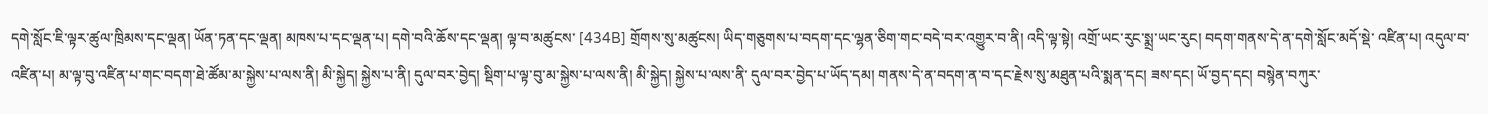དགེ་སློང་ཇི་ལྟར་ཚུལ་ཁྲིམས་དང་ལྡན། ཡོན་ཏན་དང་ལྡན། མཁས་པ་དང་ལྡན་པ། དགེ་བའི་ཆོས་དང་ལྡན། ལྟ་བ་མཚུངས་ [434B] གྲོགས་སུ་མཚུངས། ཡིད་གཅུགས་པ་བདག་དང་ལྷན་ཅིག་གང་བདེ་བར་འགྱུར་བ་ནི། འདི་ལྟ་སྟེ། འགྲོ་ཡང་རུང་སྨྲ་ཡང་རུང། བདག་གནས་དེ་ན་དགེ་སློང་མདོ་སྡེ་ འཛིན་པ། འདུལ་བ་འཛིན་པ། མ་ལྟ་བུ་འཛིན་པ་གང་བདག་ཐེ་ཚོམ་མ་སྐྱེས་པ་ལས་ནི། མི་སྐྱེད། སྐྱེས་པ་ནི། དུལ་བར་བྱེད། སྡིག་པ་ལྟ་བུ་མ་སྐྱེས་པ་ལས་ནི། མི་སྐྱེད། སྐྱེས་པ་ལས་ནི་ དུལ་བར་བྱེད་པ་ཡོད་དམ། གནས་དེ་ན་བདག་ན་བ་དང་རྗེས་སུ་མཐུན་པའི་སྨན་དང། ཟས་དང། ཡོ་བྱད་དང། བསྙེན་བཀུར་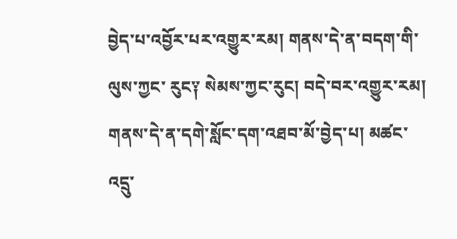བྱེད་པ་འབྱོར་པར་འགྱུར་རམ། གནས་དེ་ན་བདག་གི་ལུས་ཀྱང་ རུང༑ སེམས་ཀྱང་རུང། བདེ་བར་འགྱུར་རམ། གནས་དེ་ན་དགེ་སློང་དག་འཐབ་མོ་བྱེད་པ། མཚང་འདྲུ་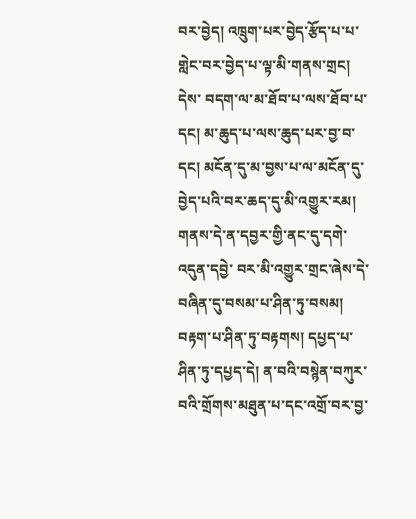བར་བྱེད། འཁྲུག་པར་བྱེད་རྩོད་པ་པ་གླེང་བར་བྱེད་པ་ལྟ་མི་གནས་གྲང། དེས་ བདག་ལ་མ་ཐོབ་པ་ལས་ཐོབ་པ་དང། མ་ཆུད་པ་ལས་ཆུད་པར་བྱ་བ་དང། མངོན་དུ་མ་བྱས་པ་ལ་མངོན་དུ་བྱེད་པའི་བར་ཆད་དུ་མི་འགྱུར་རམ། གནས་དེ་ན་དབྱར་གྱི་ནང་དུ་དགེ་འདུན་དབྱེ་ བར་མི་འགྱུར་གྲང་ཞེས་དེ་བཞིན་དུ་བསམ་པ་ཤིན་ཏུ་བསམ། བརྟག་པ་ཤིན་ཏུ་བརྟགས། དཔྱད་པ་ཤིན་ཏུ་དཔྱད་དེ། ན་བའི་བསྙེན་བཀུར་བའི་གྲོགས་མཐུན་པ་དང་འགྲོ་བར་བྱ་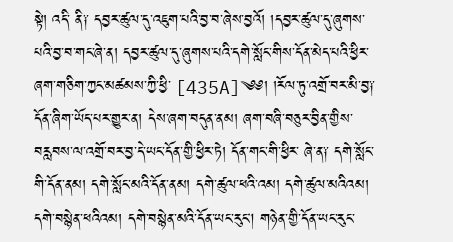སྟེ། འདི་ ནི༑ དབྱར་ཚུལ་དུ་འཇུག་པའི་བྱ་བ་ཞེས་བྱའོ། །དབྱར་ཚུལ་དུ་ཞུགས་པའི་བྱ་བ་གང་ཞེ་ན། དབྱར་ཚུལ་དུ་ཞུགས་པའི་དགེ་སློང་གིས་དོན་མེད་པའི་ཕྱིར་ཞག་གཅིག་ཀྱང་མཚམས་ཀྱི་ཕྱི་ [435A]༄༅། །རོལ་ཏུ་འགྲོ་བར་མི་བྱ༑ དོན་ཞིག་ཡོད་པར་གྱུར་ན། དེས་ཞག་བདུན་ནམ། ཞག་བཞི་བཅུར་བྱིན་གྱིས་བརླབས་ལ་འགྲོ་བར་བྱ་དེ་ཡང་དོན་གྱི་ཕྱིར་ཏེ། དོན་གང་གི་ཕྱིར་ ཞེ་ན༑ དགེ་སློང་གི་དོན་ནམ། དགེ་སློང་མའི་དོན་ནམ། དགེ་ཚུལ་ཕའི་འམ། དགེ་ཚུལ་མའིའམ། དགེ་བསྙེན་ཕའིའམ། དགེ་བསྙེན་མའི་དོན་ཡང་རུང། གཉེན་གྱི་དོན་ཡང་རུང་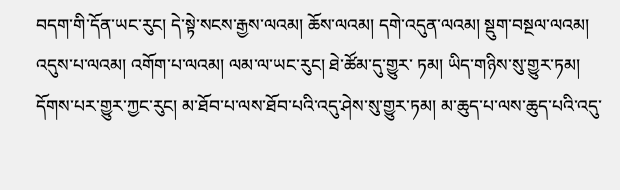བདག་གི་དོན་ཡང་རུང། དེ་སྟེ་སངས་རྒྱས་ལའམ། ཆོས་ལའམ། དགེ་འདུན་ལའམ། སྡུག་བསྔལ་ལའམ། འདུས་པ་ལའམ། འགོག་པ་ལའམ། ལམ་ལ་ཡང་རུང། ཐེ་ཚོམ་དུ་གྱུར་ ཏམ། ཡིད་གཉིས་སུ་གྱུར་ཏམ། དོགས་པར་གྱུར་ཀྱང་རུང། མ་ཐོབ་པ་ལས་ཐོབ་པའི་འདུ་ཤེས་སུ་གྱུར་ཏམ། མ་ཆུད་པ་ལས་ཆུད་པའི་འདུ་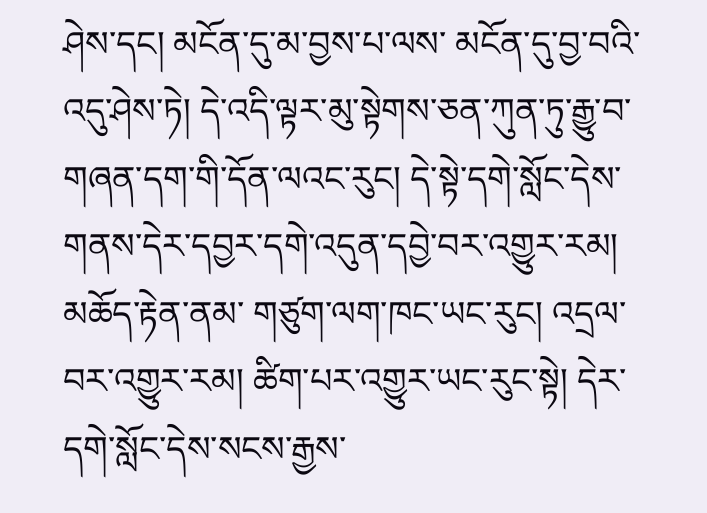ཤེས་དང། མངོན་དུ་མ་བྱས་པ་ལས་ མངོན་དུ་བྱ་བའི་འདུ་ཤེས་ཏེ། དེ་འདི་ལྟར་མུ་སྟེགས་ཅན་ཀུན་ཏུ་རྒྱུ་བ་གཞན་དག་གི་དོན་ལའང་རུང། དེ་སྟེ་དགེ་སློང་དེས་གནས་དེར་དབྱར་དགེ་འདུན་དབྱེ་བར་འགྱུར་རམ། མཆོད་རྟེན་ནམ་ གཙུག་ལག་ཁང་ཡང་རུང། འདྲལ་བར་འགྱུར་རམ། ཚིག་པར་འགྱུར་ཡང་རུང་སྟེ། དེར་དགེ་སློང་དེས་སངས་རྒྱས་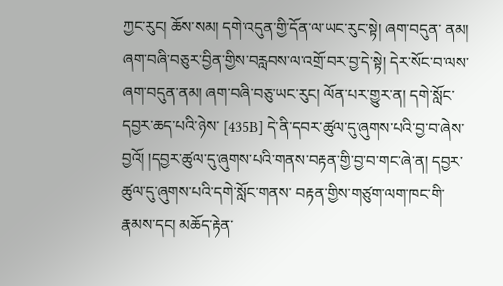ཀྱང་རུང། ཆོས་སམ། དགེ་འདུན་གྱི་དོན་ལ་ཡང་རུང་སྟེ། ཞག་བདུན་ ནམ། ཞག་བཞི་བཅུར་བྱིན་གྱིས་བརླབས་ལ་འགྲོ་བར་བྱ་དེ་སྟེ། དེར་སོང་བ་ལས་ཞག་བདུན་ནམ། ཞག་བཞི་བཅུ་ཡང་རུང། ལོན་པར་གྱུར་ན། དགེ་སློང་དབྱར་ཆད་པའི་ཉེས་ [435B] དེ་ནི་དབར་ཚུལ་དུ་ཞུགས་པའི་བྱ་བ་ཞེས་བྱའོ། །དབྱར་ཚུལ་དུ་ཞུགས་པའི་གནས་བརྟན་གྱི་བྱ་བ་གང་ཞེ་ན། དབྱར་ཚུལ་དུ་ཞུགས་པའི་དགེ་སློང་གནས་ བརྟན་གྱིས་གཙུག་ལག་ཁང་གི་རྣམས་དང། མཆོད་རྟེན་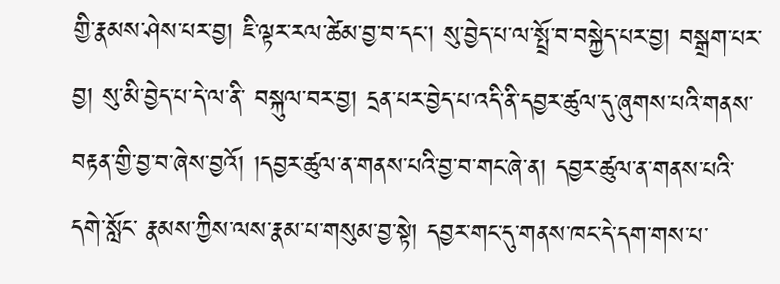གྱི་རྣམས་ཤེས་པར་བྱ། ཇི་ལྟར་རལ་ཚེམ་བྱ་བ་དང། སུ་བྱེད་པ་ལ་སྤྲོ་བ་བསྐྱེད་པར་བྱ། བསྒྲག་པར་བྱ། སུ་མི་བྱེད་པ་དེ་ལ་ནི་ བསྐུལ་བར་བྱ། དྲན་པར་བྱེད་པ་འདི་ནི་དབྱར་ཚུལ་དུ་ཞུགས་པའི་གནས་བརྟན་གྱི་བྱ་བ་ཞེས་བྱའོ། །དབྱར་ཚུལ་ན་གནས་པའི་བྱ་བ་གང་ཞེ་ན། དབྱར་ཚུལ་ན་གནས་པའི་དགེ་སློང་ རྣམས་ཀྱིས་ལས་རྣམ་པ་གསུམ་བྱ་སྟེ། དབྱར་གང་དུ་གནས་ཁང་དེ་དག་གས་པ་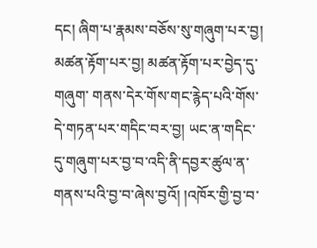དང། ཞིག་པ་རྣམས་བཅོས་སུ་གཞུག་པར་བྱ། མཚན་རྟོག་པར་བྱ། མཚན་རྟོག་པར་བྱེད་དུ་གཞུག་ གནས་དེར་གོས་གང་རྙེད་པའི་གོས་དེ་གཏན་པར་གདིང་བར་བྱ། ཡང་ན་གདིང་དུ་གཞུག་པར་བྱ་བ་འདི་ནི་དབྱར་ཚུལ་ན་གནས་པའི་བྱ་བ་ཞེས་བྱའོ། །འཁོར་གྱི་བྱ་བ་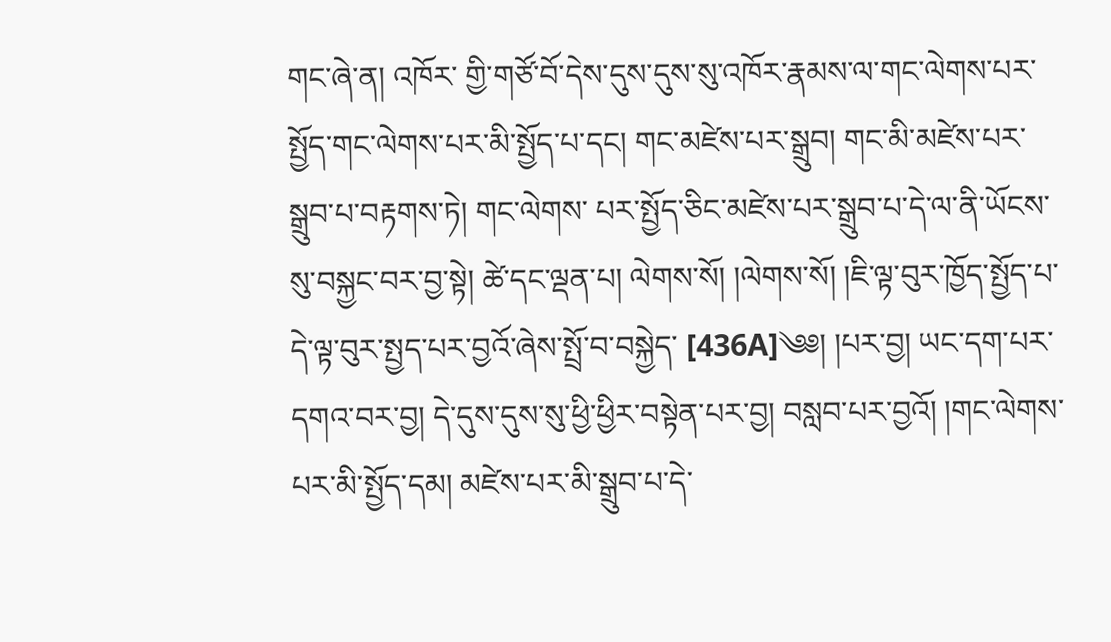གང་ཞེ་ན། འཁོར་ གྱི་གཙོ་བོ་དེས་དུས་དུས་སུ་འཁོར་རྣམས་ལ་གང་ལེགས་པར་སྤྱོད་གང་ལེགས་པར་མི་སྤྱོད་པ་དང། གང་མཛེས་པར་སྒྲུབ། གང་མི་མཛེས་པར་སྒྲུབ་པ་བརྟགས་ཏེ། གང་ལེགས་ པར་སྤྱོད་ཅིང་མཛེས་པར་སྒྲུབ་པ་དེ་ལ་ནི་ཡོངས་སུ་བསྐྱང་བར་བྱ་སྟེ། ཚེ་དང་ལྡན་པ། ལེགས་སོ། །ལེགས་སོ། །ཇི་ལྟ་བུར་ཁྱོད་སྤྱོད་པ་དེ་ལྟ་བུར་སྤྱད་པར་བྱའོ་ཞེས་སྤྲོ་བ་བསྐྱེད་ [436A]༄༅། །པར་བྱ། ཡང་དག་པར་དགའ་བར་བྱ། དེ་དུས་དུས་སུ་ཕྱི་ཕྱིར་བསྟེན་པར་བྱ། བསླབ་པར་བྱའོ། །གང་ལེགས་པར་མི་སྤྱོད་དམ། མཛེས་པར་མི་སྒྲུབ་པ་དེ་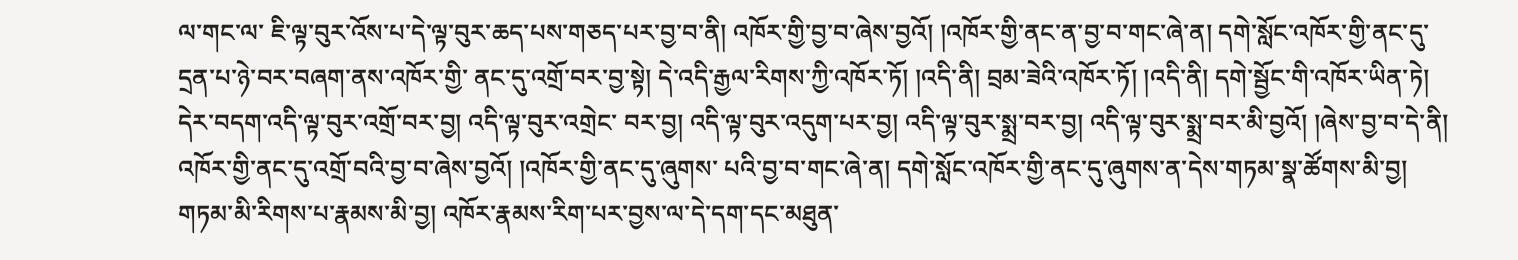ལ་གང་ལ་ ཇི་ལྟ་བུར་འོས་པ་དེ་ལྟ་བུར་ཆད་པས་གཅད་པར་བྱ་བ་ནི། འཁོར་གྱི་བྱ་བ་ཞེས་བྱའོ། །འཁོར་གྱི་ནང་ན་བྱ་བ་གང་ཞེ་ན། དགེ་སློང་འཁོར་གྱི་ནང་དུ་དྲན་པ་ཉེ་བར་བཞག་ནས་འཁོར་གྱི་ ནང་དུ་འགྲོ་བར་བྱ་སྟེ། དེ་འདི་རྒྱལ་རིགས་ཀྱི་འཁོར་ཏོ། །འདི་ནི། བྲམ་ཟེའི་འཁོར་ཏོ། །འདི་ནི། དགེ་སྦྱོང་གི་འཁོར་ཡིན་ཏེ། དེར་བདག་འདི་ལྟ་བུར་འགྲོ་བར་བྱ། འདི་ལྟ་བུར་འགྲེང་ བར་བྱ། འདི་ལྟ་བུར་འདུག་པར་བྱ། འདི་ལྟ་བུར་སྨྲ་བར་བྱ། འདི་ལྟ་བུར་སྨྲ་བར་མི་བྱའོ། །ཞེས་བྱ་བ་དེ་ནི། འཁོར་གྱི་ནང་དུ་འགྲོ་བའི་བྱ་བ་ཞེས་བྱའོ། །འཁོར་གྱི་ནང་དུ་ཞུགས་ པའི་བྱ་བ་གང་ཞེ་ན། དགེ་སློང་འཁོར་གྱི་ནང་དུ་ཞུགས་ན་དེས་གཏམ་སྣ་ཚོགས་མི་བྱ། གཏམ་མི་རིགས་པ་རྣམས་མི་བྱ། འཁོར་རྣམས་རིག་པར་བྱས་ལ་དེ་དག་དང་མཐུན་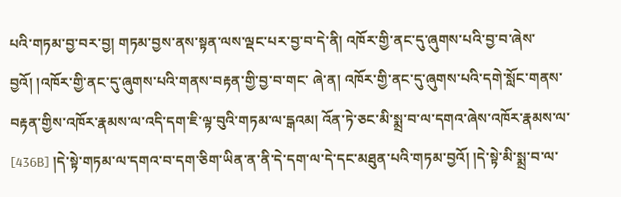པའི་གཏམ་བྱ་བར་བྱ། གཏམ་བྱས་ནས་སྟན་ལས་ལྡང་པར་བྱ་བ་དེ་ནི། འཁོར་གྱི་ནང་དུ་ཞུགས་པའི་བྱ་བ་ཞེས་བྱའོ། །འཁོར་གྱི་ནང་དུ་ཞུགས་པའི་གནས་བརྟན་གྱི་བྱ་བ་གང་ ཞེ་ན། འཁོར་གྱི་ནང་དུ་ཞུགས་པའི་དགེ་སློང་གནས་བརྟན་གྱིས་འཁོར་རྣམས་ལ་འདི་དག་ཇི་ལྟ་བུའི་གཏམ་ལ་དྒའམ། འོན་ཏེ་ཅང་མི་སྨྲ་བ་ལ་དགའ་ཞེས་འཁོར་རྣམས་ལ་ [436B] །དེ་སྟེ་གཏམ་ལ་དགའ་བ་དག་ཅིག་ཡིན་ན་ནི་དེ་དག་ལ་དེ་དང་མཐུན་པའི་གཏམ་བྱའོ། །དེ་སྟེ་མི་སྨྲ་བ་ལ་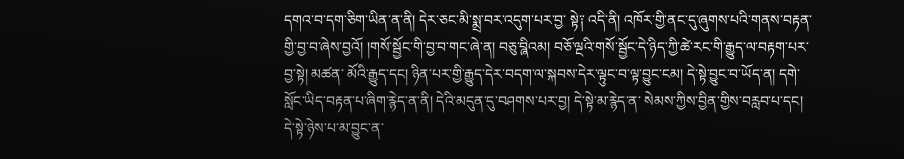དགའ་བ་དག་ཅིག་ཡིན་ན་ནི། དེར་ཅང་མི་སྨྲ་བར་འདུག་པར་བྱ་ སྟེ༑ འདི་ནི། འཁོར་གྱི་ནང་དུ་ཞུགས་པའི་གནས་བརྟན་གྱི་བྱ་བ་ཞེས་བྱའོ། །གསོ་སྦྱོང་གི་བྱ་བ་གང་ཞེ་ན། བཅུ་བྮིའམ། བཅོ་ལྔའི་གསོ་སྦྱོང་དེ་ཉིད་ཀྱི་ཚེ་རང་གི་རྒྱུད་ལ་བརྟག་པར་བྱ་སྟེ། མཚན་ མོའི་རྒྱུད་དང། ཉིན་པར་གྱི་རྒྱུད་དེར་བདག་ལ་སྐབས་དེར་ལྟུང་བ་ལྟ་བྱུང་ངམ། དེ་སྟེ་བྱུང་བ་ཡོད་ན། དགེ་སློང་ཡིད་བརྟན་པ་ཞིག་རྙེད་ན་ནི། དེའི་མདུན་དུ་བཤགས་པར་བྱ། དེ་སྟེ་མ་རྙེད་ན་ སེམས་ཀྱིས་བྱིན་གྱིས་བརླབ་པ་དང། དེ་སྟེ་ཉེས་པ་མ་བྱུང་ན་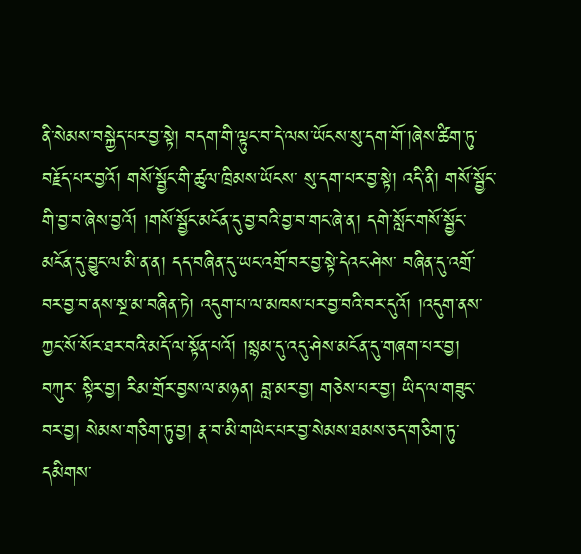ནི་སེམས་བསྐྱེད་པར་བྱ་སྟེ། བདག་གི་ལྟུང་བ་དེ་ལས་ཡོངས་སུ་དག་གོ་།ཞེས་ཚིག་ཏུ་བརྗོད་པར་བྱའོ། གསོ་སྦྱོང་གི་ཚུལ་ཁྲིམས་ཡོངས་ སུ་དག་པར་བྱ་སྟེ། འདི་ནི། གསོ་སྦྱོང་གི་བྱ་བ་ཞེས་བྱའོ། །གསོ་སྦྱོང་མངོན་དུ་བྱ་བའི་བྱ་བ་གང་ཞེ་ན། དགེ་སློང་གསོ་སྦྱོང་མངོན་དུ་བྱུང་ལ་མི་ན་ན། དད་བཞིན་དུ་ཡང་འགྲོ་བར་བྱ་སྟེ་དེའང་ཤེས་ བཞིན་དུ་འགྲོ་བར་བྱ་བ་ནས་སྔ་མ་བཞིན་ཏེ། འདུག་པ་ལ་མཁས་པར་བྱ་བའི་བར་དུའོ། །འདུག་ནས་ཀྱང་སོ་སོར་ཐར་བའི་མདོ་ལ་སྟོན་པའོ། །སྙམ་དུ་འདུ་ཤེས་མངོན་དུ་གཞག་པར་བྱ། བཀུར་ སྟིར་བྱ། རིམ་གྲོར་བྱས་ལ་མཉན། བླ་མར་བྱ། གཅེས་པར་བྱ། ཡིད་ལ་གཟུང་བར་བྱ། སེམས་གཅིག་ཏུ་བྱ། རྣ་བ་མི་གཡེང་པར་བྱ་སེམས་ཐམས་ཅད་གཅིག་ཏུ་དམིགས་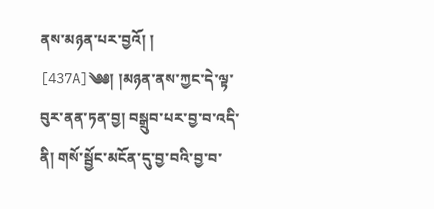ནས་མཉན་པར་བྱའོ། ། [437A]༄༅། །མཉན་ནས་ཀྱང་དེ་ལྟ་བུར་ནན་ཏན་བྱ། བསྒྲུབ་པར་བྱ་བ་འདི་ནི། གསོ་སྦྱོང་མངོན་དུ་བྱ་བའི་བྱ་བ་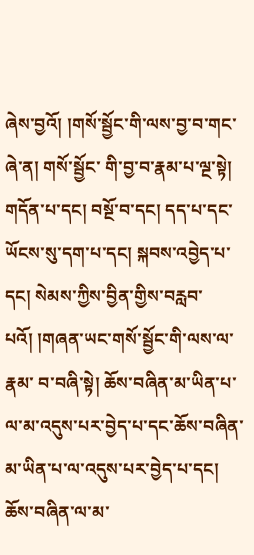ཞེས་བྱའོ། །གསོ་སྦྱོང་གི་ལས་བྱ་བ་གང་ཞེ་ན། གསོ་སྦྱོང་ གི་བྱ་བ་རྣམ་པ་ལྔ་སྟེ། གདོན་པ་དང། བསྔོ་བ་དང། དད་པ་དང་ཡོངས་སུ་དག་པ་དང། སྐབས་འབྱེད་པ་དང། སེམས་ཀྱིས་བྱིན་གྱིས་བརླབ་པའོ། །གཞན་ཡང་གསོ་སྦྱོང་གི་ལས་ལ་རྣམ་ བ་བཞི་སྟེ། ཆོས་བཞིན་མ་ཡིན་པ་ལ་མ་འདུས་པར་བྱེད་པ་དང་ཆོས་བཞིན་མ་ཡིན་པ་ལ་འདུས་པར་བྱེད་པ་དང། ཆོས་བཞིན་ལ་མ་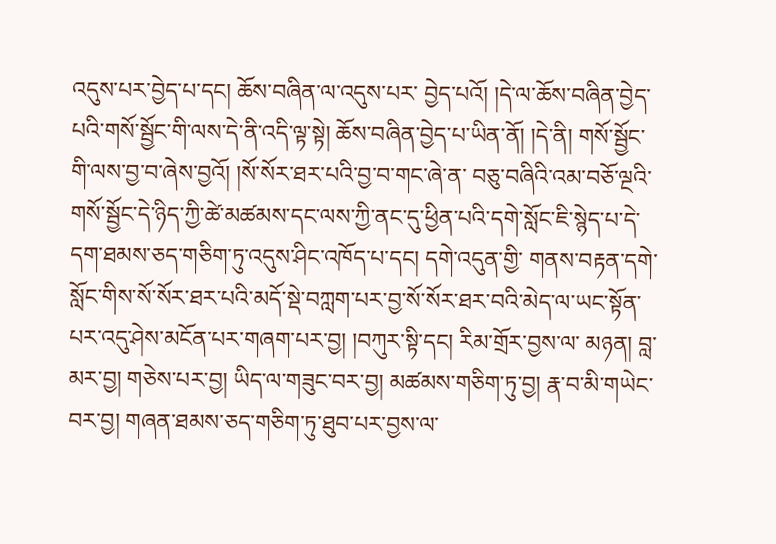འདུས་པར་བྱེད་པ་དང། ཆོས་བཞིན་ལ་འདུས་པར་ བྱེད་པའོ། །དེ་ལ་ཆོས་བཞིན་བྱེད་པའི་གསོ་སྦྱོང་གི་ལས་དེ་ནི་འདི་ལྟ་སྟེ། ཆོས་བཞིན་བྱེད་པ་ཡིན་ནོ། །དེ་ནི། གསོ་སྦྱོང་གི་ལས་བྱ་བ་ཞེས་བྱའོ། །སོ་སོར་ཐར་པའི་བྱ་བ་གང་ཞེ་ན་ བཅུ་བཞིའི་འམ་བཅོ་ལྔའི་གསོ་སྦྱོང་དེ་ཉིད་ཀྱི་ཚེ་མཚམས་དང་ལས་ཀྱི་ནང་དུ་ཕྱིན་པའི་དགེ་སློང་ཇི་སྙེད་པ་དེ་དག་ཐམས་ཅད་གཅིག་ཏུ་འདུས་ཤིང་འཁོད་པ་དང། དགེ་འདུན་གྱི་ གནས་བརྟན་དགེ་སློང་གིས་སོ་སོར་ཐར་པའི་མདོ་སྡེ་བཀླག་པར་བྱ་སོ་སོར་ཐར་བའི་མེད་ལ་ཡང་སྟོན་པར་འདུ་ཤེས་མངོན་པར་གཞག་པར་བྱ། །བཀུར་སྟི་དང། རིམ་གྲོར་བྱས་ལ་ མཉན། བླ་མར་བྱ། གཅེས་པར་བྱ། ཡིད་ལ་གཟུང་བར་བྱ། མཚམས་གཅིག་ཏུ་བྱ། རྣ་བ་མི་གཡེང་བར་བྱ། གཞན་ཐམས་ཅད་གཅིག་ཏུ་ཐུབ་པར་བྱས་ལ་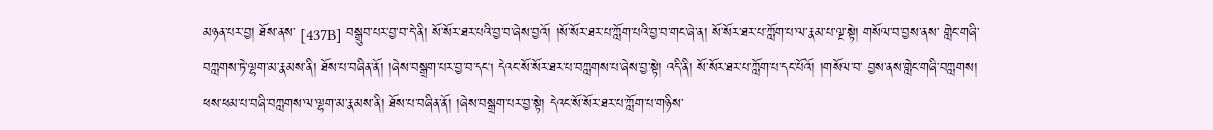མཉན་པར་བྱ། ཐོས་ནས་ [437B] བསྒྲུབ་པར་བྱ་བ་དེ་ནི། སོ་སོར་ཐར་པའི་བྱ་བ་ཞེས་བྱའོ། །སོ་སོར་ཐར་པ་ཀློག་པའི་བྱ་བ་གང་ཞེ་ན། སོ་སོར་ཐར་པ་ཀློག་པ་ལ་རྣམ་པ་ལྔ་སྟེ། གསོལ་བ་བྱས་ནས་ གླེང་གཞི་བཀླགས་ཏེ་ལྷག་མ་རྣམས་ནི། ཐོས་པ་བཞིན་ནོ། །ཞེས་བསྒྲག་པར་བྱ་བ་དང། དེའང་སོ་སོར་ཐར་པ་བཀླགས་པ་ཞེས་བྱ་སྟེ། འདི་ནི། སོ་སོར་ཐར་པ་ཀློག་པ་དང་པོའོ། །གསོལ་བ་ བྱས་ནས་གླེང་གཞི་བཀླགས། ཕས་ཕམ་པ་བཞི་བཀླགས་ལ་ལྷག་མ་རྣམས་ནི། ཐོས་པ་བཞིན་ནོ། །ཞེས་བསྒྲག་པར་བྱ་སྟེ། དེའང་སོ་སོར་ཐར་པ་ཀློག་པ་གཉིས་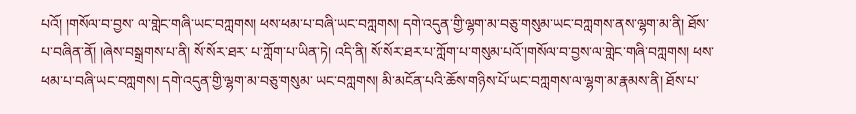པའོ། །གསོལ་བ་བྱས་ ལ་གླེང་གཞི་ཡང་བཀླགས། ཕས་ཕམ་པ་བཞི་ཡང་བཀླགས། དགེ་འདུན་གྱི་ལྷག་མ་བཅུ་གསུམ་ཡང་བཀླགས་ནས་ལྷག་མ་ནི། ཐོས་པ་བཞིན་ནོ། །ཞེས་བསྒྲགས་པ་ནི། སོ་སོར་ཐར་ པ་ཀློག་པ་ཡིན་ཏེ། འདི་ནི། སོ་སོར་ཐར་པ་ཀློག་པ་གསུམ་པའོ་།གསོལ་བ་བྱས་ལ་གླེང་གཞི་བཀླགས། ཕས་ཕམ་པ་བཞི་ཡང་བཀླགས། དགེ་འདུན་གྱི་ལྷག་མ་བཅུ་གསུམ་ ཡང་བཀླགས། མི་མངོན་པའི་ཆོས་གཉིས་པོ་ཡང་བཀླགས་ལ་ལྷག་མ་རྣམས་ནི། ཐོས་པ་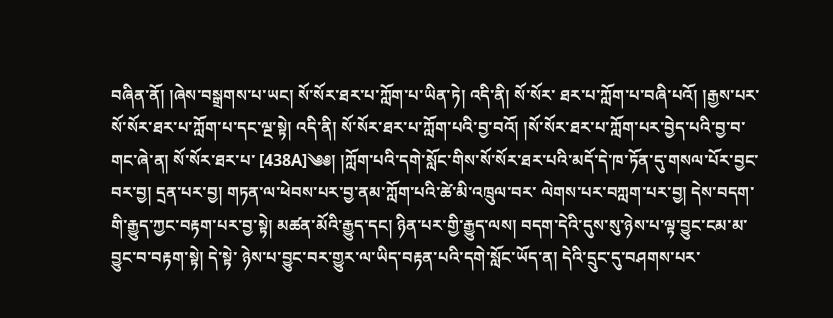བཞིན་ནོ། །ཞེས་བསྒྲགས་པ་ཡང། སོ་སོར་ཐར་པ་ཀློག་པ་ཡིན་ཏེ། འདི་ནི། སོ་སོར་ ཐར་པ་ཀློག་པ་བཞི་པའོ། །རྒྱས་པར་སོ་སོར་ཐར་པ་ཀློག་པ་དང་ལྔ་སྟེ། འདི་ནི། སོ་སོར་ཐར་པ་ཀློག་པའི་བྱ་བའོ། །སོ་སོར་ཐར་པ་ཀློག་པར་བྱེད་པའི་བྱ་བ་གང་ཞེ་ན། སོ་སོར་ཐར་པ་ [438A]༄༅། །ཀློག་པའི་དགེ་སློང་གིས་སོ་སོར་ཐར་པའི་མདོ་དེ་ཁ་ཏོན་དུ་གསལ་པོར་བྱང་བར་བྱ། དྲན་པར་བྱ། གཏན་ལ་ཕེབས་པར་བྱ་ནམ་ཀློག་པའི་ཚེ་མི་འཁྲུལ་བར་ ལེགས་པར་བཀླག་པར་བྱ། དེས་བདག་གི་རྒྱུད་ཀྱང་བརྟག་པར་བྱ་སྟེ། མཚན་མོའི་རྒྱུད་དང། ཉིན་པར་གྱི་རྒྱུད་ལས། བདག་དེའི་དུས་སུ་ཉེས་པ་ལྟ་བྱུང་ངམ་མ་བྱུང་བ་བརྟག་སྟེ། དེ་སྟེ་ ཉེས་པ་བྱུང་བར་གྱུར་ལ་ཡིད་བརྟན་པའི་དགེ་སློང་ཡོད་ན། དེའི་དྲུང་དུ་བཤགས་པར་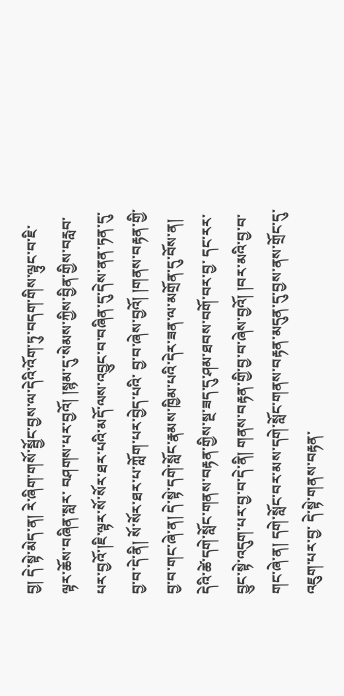བྱ། དེ་སྟེ་མེད་ན། རེ་ཞིག་གསོ་སྦྱོང་བྱས་ལ་དེའི་འོག་ཏུ་བདག་གིས་ལྟུང་བ་ཇི་ལྟར་ཆོས་བཞིན་སླར་ བཤགས་པར་བྱའོ། །སྙམ་དུ་སེམས་ཀྱིས་བྱིན་གྱིས་བརླབ་པར་བྱའོ་།ཇི་ལྟར་སོ་སོར་ཐར་པའི་མདོ་ལས་འབྱུང་བ་བཞིན་དུ་དེས་ནན་ཏན་དུ་བྱ་བ་དེ་ནི། སོ་སོར་ཐར་པ་ཀློག་པར་བྱེད་པའི་ བྱ་བ་ཞེས་བྱའོ། །གནས་བརྟན་གྱི་བྱ་བ་གང་ཞེ་ན། དེ་སྟེ་དགེ་སློང་རྣམས་ཁྱིམ་པའི་དེར་ཟན་ལ་མགྲོན་དུ་བོས་ན། དེའི་ཚེ་དགེ་སློང་གནས་བརྟན་གྱིས་སྔ་ཟད་དུ་ཤམ་ཐབས་བགོ་བར་བྱ་ དང་རར་བྱུང་སྟེ་འདུག་པར་བྱ་བ་དེ་ནི། གནས་བརྟན་གྱི་བྱ་བ་ཞེས་བྱའོ། །བར་མའི་བྱ་བ་གང་ཞེ་ན། དགེ་སློང་བར་མས་དགེ་སློང་གནས་བརྟན་མདུན་དུ་བྱས་ནས་གྲོང་དུ་འཇུག་པར་བྱ་ དེ་སྟེ་གནས་བརྟན་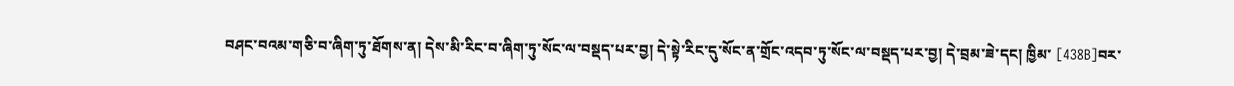བཤང་བའམ་གཅི་བ་ཞིག་ཏུ་ཐོགས་ན། དེས་མི་རིང་བ་ཞིག་ཏུ་སོང་ལ་བསྡད་པར་བྱ། དེ་སྟེ་རིང་དུ་སོང་ན་གྲོང་འདབ་ཏུ་སོང་ལ་བསྡད་པར་བྱ། དེ་བྲམ་ཟེ་དང། ཁྱིམ་ [438B]བར་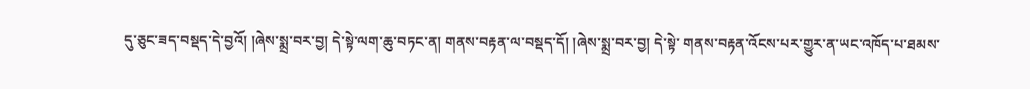དུ་ཅུང་ཟད་བསྡད་དེ་བྱའོ། །ཞེས་སྨྲ་བར་བྱ། དེ་སྟེ་ལག་ཆུ་བཏང་ན། གནས་བརྟན་ལ་བསྡད་དོ། །ཞེས་སྨྲ་བར་བྱ། དེ་སྟེ་ གནས་བརྟན་འོངས་པར་གྱུར་ན་ཡང་འཁོད་པ་ཐམས་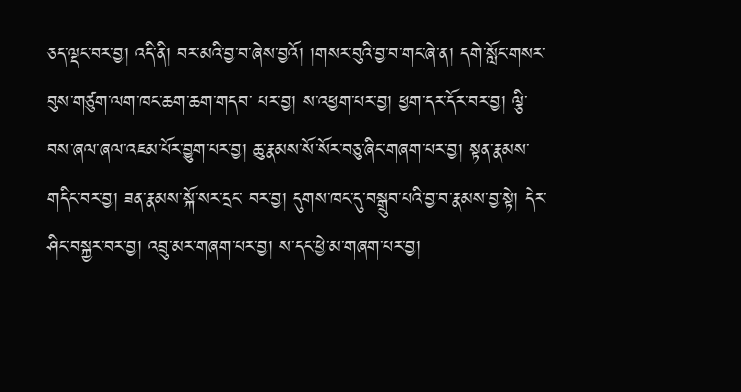ཅད་ལྡང་བར་བྱ། འདི་ནི། བར་མའི་བྱ་བ་ཞེས་བྱའོ། །གསར་བུའི་བྱ་བ་གང་ཞེ་ན། དགེ་སློང་གསར་བུས་གཙུག་ལག་ཁང་ཆག་ཆག་གདབ་ པར་བྱ། ས་འཕྱག་པར་བྱ། ཕྱག་དར་དོར་བར་བྱ། ལྕི་བས་ཞལ་ཞལ་འཇམ་པོར་བྱུག་པར་བྱ། ཆུ་རྣམས་སོ་སོར་བཅུ་ཞིང་གཞག་པར་བྱ། སྟན་རྣམས་གདིང་བར་བྱ། ཟན་རྣམས་སྐོ་སར་དྲང་ བར་བྱ། དུགས་ཁང་དུ་བསྒྲུབ་པའི་བྱ་བ་རྣམས་བྱ་སྟེ། དེར་ཤིང་བསྐྱར་བར་བྱ། འབྲུ་མར་གཞག་པར་བྱ། ས་དང་ཕྱེ་མ་གཞག་པར་བྱ།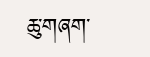ཆུ་གཞག་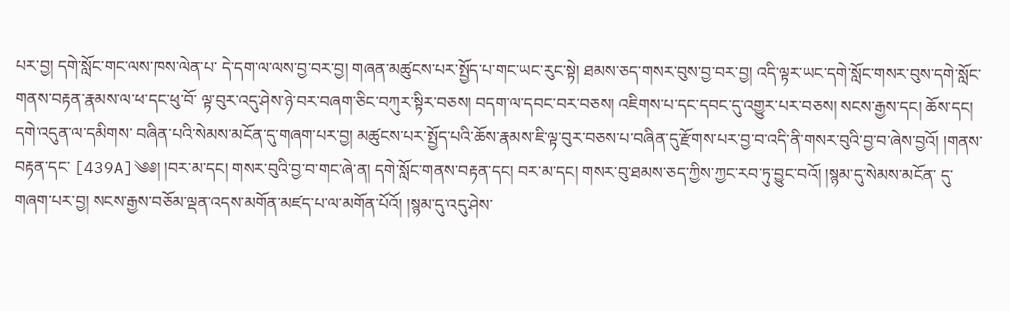པར་བྱ། དགེ་སློང་གང་ལས་ཁས་ལེན་པ་ དེ་དག་ལ་ལས་བྱ་བར་བྱ། གཞན་མཚུངས་པར་སྤྱོད་པ་གང་ཡང་རུང་སྟེ། ཐམས་ཅད་གསར་བུས་བྱ་བར་བྱ། འདི་ལྟར་ཡང་དགེ་སློང་གསར་བུས་དགེ་སློང་གནས་བརྟན་རྣམས་ལ་ཕ་དང་ཕུ་བོ་ ལྟ་བུར་འདུ་ཤེས་ཉེ་བར་བཞག་ཅིང་བཀུར་སྟིར་བཅས། བདག་ལ་དབང་བར་བཅས། འཇིགས་པ་དང་དབང་དུ་འགྱུར་པར་བཅས། སངས་རྒྱས་དང། ཆོས་དང། དགེ་འདུན་ལ་དམིགས་ བཞིན་པའི་སེམས་མངོན་དུ་གཞག་པར་བྱ། མཚུངས་པར་སྤྱོད་པའི་ཆོས་རྣམས་ཇི་ལྟ་བུར་བཅས་པ་བཞིན་དུ་རྫོགས་པར་བྱ་བ་འདི་ནི་གསར་བུའི་བྱ་བ་ཞེས་བྱའོ། །གནས་བརྟན་དང་ [439A]༄༅། །བར་མ་དང། གསར་བུའི་བྱ་བ་གང་ཞེ་ན། དགེ་སློང་གནས་བརྟན་དང། བར་མ་དང། གསར་བུ་ཐམས་ཅད་ཀྱིས་ཀྱང་རབ་ཏུ་བྱུང་བའོ། །སྙམ་དུ་སེམས་མངོན་ དུ་གཞག་པར་བྱ། སངས་རྒྱས་བཅོམ་ལྡན་འདས་མགོན་མཛད་པ་ལ་མགོན་པོའོ། །སྙམ་དུ་འདུ་ཤེས་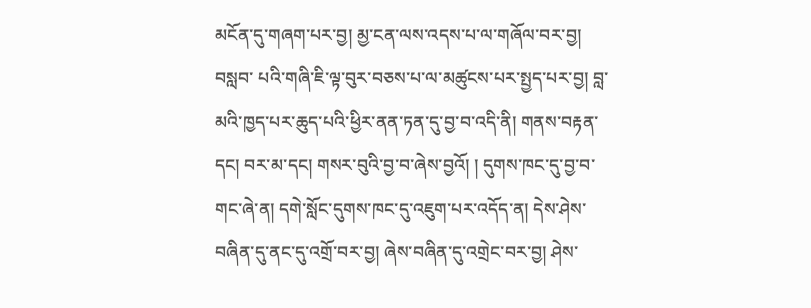མངོན་དུ་གཞག་པར་བྱ། མྱ་ངན་ལས་འདས་པ་ལ་གཞོལ་བར་བྱ། བསླབ་ པའི་གཞི་ཇི་ལྟ་བུར་བཅས་པ་ལ་མཚུངས་པར་སྤྱད་པར་བྱ། བླ་མའི་ཁྱད་པར་ཆུད་པའི་ཕྱིར་ནན་ཏན་དུ་བྱ་བ་འདི་ནི། གནས་བརྟན་དང། བར་མ་དང། གསར་བུའི་བྱ་བ་ཞེས་བྱའོ། ། དུགས་ཁང་དུ་བྱ་བ་གང་ཞེ་ན། དགེ་སློང་དུགས་ཁང་དུ་འཇུག་པར་འདོད་ན། དེས་ཤེས་བཞིན་དུ་ནང་དུ་འགྲོ་བར་བྱ། ཞེས་བཞིན་དུ་འགྲེང་བར་བྱ། ཤེས་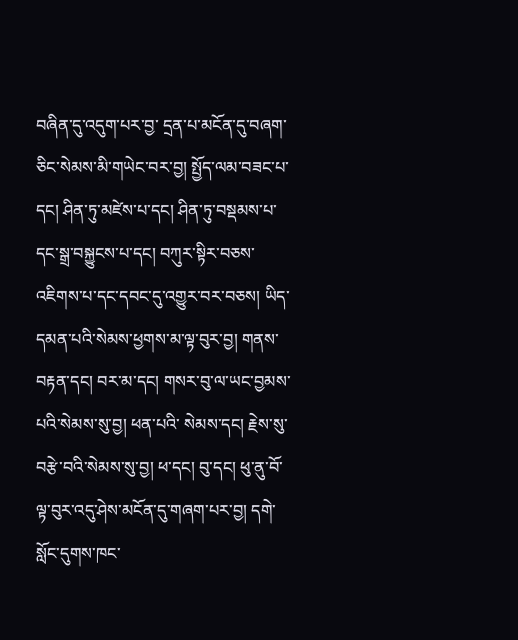བཞིན་དུ་འདུག་པར་བྱ་ དྲན་པ་མངོན་དུ་བཞག་ཅིང་སེམས་མི་གཡེང་བར་བྱ། སྤྱོད་ལམ་བཟང་པ་དང། ཤིན་ཏུ་མཛེས་པ་དང། ཤིན་ཏུ་བསྡམས་པ་དང་སྒྲ་བསྐྱུངས་པ་དང། བཀུར་སྟིར་བཅས་ འཇིགས་པ་དང་དབང་དུ་འགྱུར་བར་བཅས། ཡིད་དམན་པའི་སེམས་ཕྱགས་མ་ལྟ་བུར་བྱ། གནས་བརྟན་དང། བར་མ་དང། གསར་བུ་ལ་ཡང་བྱམས་པའི་སེམས་སུ་བྱ། ཕན་པའི་ སེམས་དང། རྗེས་སུ་བརྩེ་བའི་སེམས་སུ་བྱ། ཕ་དང། བུ་དང། ཕུ་ནུ་བོ་ལྟ་བུར་འདུ་ཤེས་མངོན་དུ་གཞག་པར་བྱ། དགེ་སློང་དུགས་ཁང་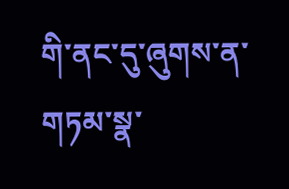གི་ནང་དུ་ཞུགས་ན་གཏམ་སྣ་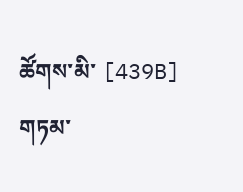ཚོགས་མི་ [439B] གཏམ་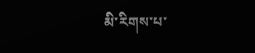མི་རིགས་པ་